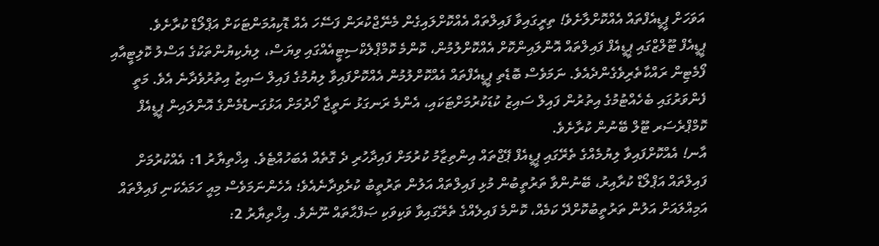އަވަހަށް ޕީޑީއެފްތައް އެއްކޮށްލާށެވެ! ތިރީގައިވާ ފައިލްތައް އެއްކޮށްލައިގެން މެނޭޖްކުރަން ފަސޭހަ އެއް ޑޮކިއުމަންޓަކަށް އަޕްލޯޑް ކުރާށެވެ.
ޕީޑީއެފް ޓޫލްޒްގައި ޕީޑީއެފް ފައިލްތައް އޮންލައިންކޮށް އެއްކޮށްލުމުން، ކޮންމެ ކޮމްޕްލެކްސިޓީއެއްގައި ވިޔަސް، ލިޔެކިޔުންތަކުގެ އަސްލު ކޮލިޓީއާއި ފޯމެޓިން ރައްކާތެރިވެގެންދެއެވެ. ނަމަވެސް ބޮޑެތި ޕީޑީއެފްތައް އެއްކޮށްލުމުން އެއްކޮށްފައިވާ ލިޔުމުގެ ފައިލް ސައިޒު އިތުރުވެދާނެ އެވެ. މަތީ ފެންވަރުގައި ބެހެއްޓުމުގެ އިތުރުން ފައިލް ސައިޒު ކުޑަކުރުމަށްޓަކައި، އެންމެ ރަނގަޅު ނަތީޖާ ހޯދުމަށް އަޅުގަނޑުމެންގެ އޮންލައިން ޕީޑީއެފް ކޮމްޕްރެސަރ ޓޫލް ބޭނުން ކުރާށެވެ.
އާނ! އެއްކޮށްފައިވާ ލިޔުމެއްގެ ތެރޭގައި ޕީޑީއެފް ޕޭޖްތައް އިންތިޒާމު ކުރުމަށް ފައިދާހުރި ދެ ގޮތެއް އެބަހުއްޓެވެ. އިޚްތިޔާރު 1: އެއްކުރުމަށް ފައިލްތައް އަޕްލޯޑް ކުރާއިރު، ބޭނުންވާ ތަރުތީބުން މުޅި ފައިލްތައް އަލުން ތަރުތީބު ކުރެވިދާނެއެވެ؛ އެހެންނަމަވެސް މިއީ ހަމައެކަނި ފައިލްތައް އަމިއްލައަށް އަލުން ތަރުތީބުކޮށްދޭ ކަމެއް، ކޮންމެ ފައިލެއްގެ ތެރޭގައިވާ ވަކިވަކި ޞަފްޙާތައް ނޫނެވެ. އިޚްތިޔާރު 2: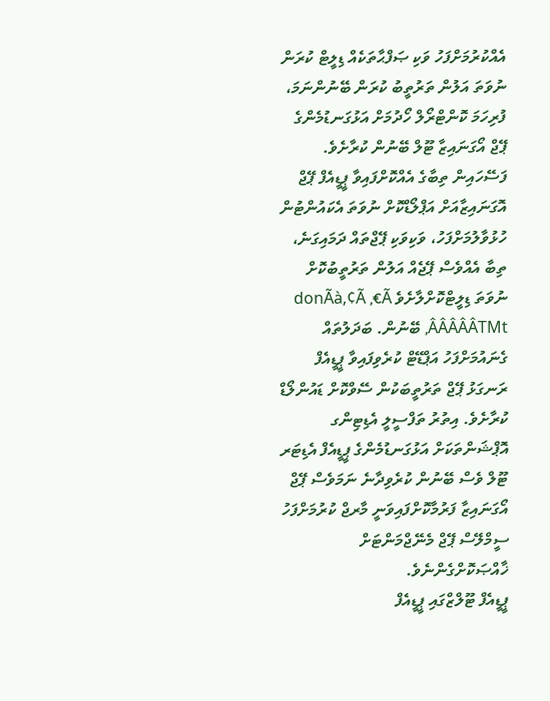އެއްކުރުމަށްފަހު ވަކި ޞަފްޙާތަކެއް ޑިލީޓް ކުރަން ނުވަތަ އަލުން ތަރުތީބު ކުރަން ބޭނުންނަމަ، ފުރިހަމަ ކޮންޓްރޯލް ހޯދުމަށް އަޅުގަނޑުމެންގެ ޕޭޖް އޯގަނައިޒާ ޓޫލް ބޭނުން ކުރާށެވެ. ފަސޭހައިން ތިބާގެ އެއްކޮށްފައިވާ ޕީޑީއެފް ޕޭޖް އޮގަނައިޒާއަށް އަޕްލޯޑްކޮށް ނުވަތަ އެކައުންޓުން ހުޅުވާލުމަށްފަހު، ވަކިވަކި ޕޭޖްތައް ދަމައިގަނެ، ތިބާ އެއްވެސް ޕޭޖެއް އަލުން ތަރުތީބުކޮށް ނުވަތަ ޑިލީޓްކޮށްލާށެވެ donÃà‚¢Ã ‚€Ã ‚ÂÂÂÂÂTMt ބޭނުން. ބަދަލުތައް ގެނައުމަށްފަހު އަޕްޑޭޓް ކުރެވިފައިވާ ޕީޑީއެފް ރަނގަޅު ޕޭޖް ތަރުތީބަކުން ސޭވްކޮށް ޑައުންލޯޑް ކުރާށެވެ. އިތުރު ތަފްސީލީ އެޑިޓިންގ އޮޕްޝަންތަކަށް އަޅުގަނޑުމެންގެ ޕީޑީއެފް އެޑިޓަރ ޓޫލް ވެސް ބޭނުން ކުރެވިދާނެ ނަމަވެސް ޕޭޖް އޯގަނައިޒާ ފަރުމާކޮށްފައިވަނީ މާރޖް ކުރުމަށްފަހު ސީމްލޭސް ޕޭޖް މެނޭޖްމަންޓަށް ޚާއްޞަކޮށްގެންނެވެ.
ޕީޑީއެފް ޓޫލްޒްގައި ޕީޑީއެފް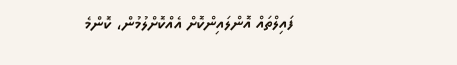ފައިލްތައް އޮންލައިންކޮށް އެއްކޮށްލުމުން، ކޮންމެ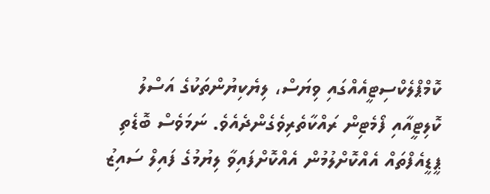ކޮމްޕްލެކްސިޓީއެއްގައި ވިޔަސް، ލިޔެކިޔުންތަކުގެ އަސްލު ކޮލިޓީއާއި ފޯމެޓިން ރައްކާތެރިވެގެންދެއެވެ. ނަމަވެސް ބޮޑެތި ޕީޑީއެފްތައް އެއްކޮށްލުމުން އެއްކޮށްފައިވާ ލިޔުމުގެ ފައިލް ސައިޒު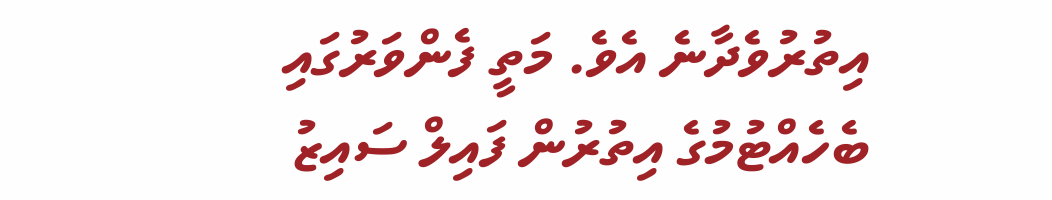އިތުރުވެދާނެ އެވެ. މަތީ ފެންވަރުގައި ބެހެއްޓުމުގެ އިތުރުން ފައިލް ސައިޒު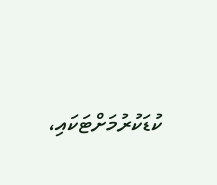ކުޑަކުރުމަށްޓަކައި،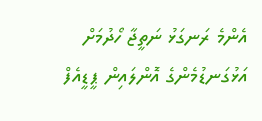އެންމެ ރަނގަޅު ނަތީޖާ ހޯދުމަށް އަޅުގަނޑުމެންގެ އޮންލައިން ޕީޑީއެފް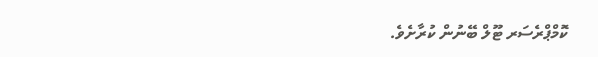ކޮމްޕްރެސަރ ޓޫލް ބޭނުން ކުރާށެވެ.